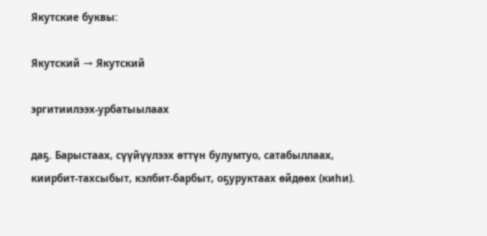Якутские буквы:

Якутский → Якутский

эргитиилээх-урбатыылаах

даҕ. Барыстаах, сүүйүүлээх өттүн булумтуо, сатабыллаах, киирбит-тахсыбыт, кэлбит-барбыт, оҕуруктаах өйдөөх (киһи).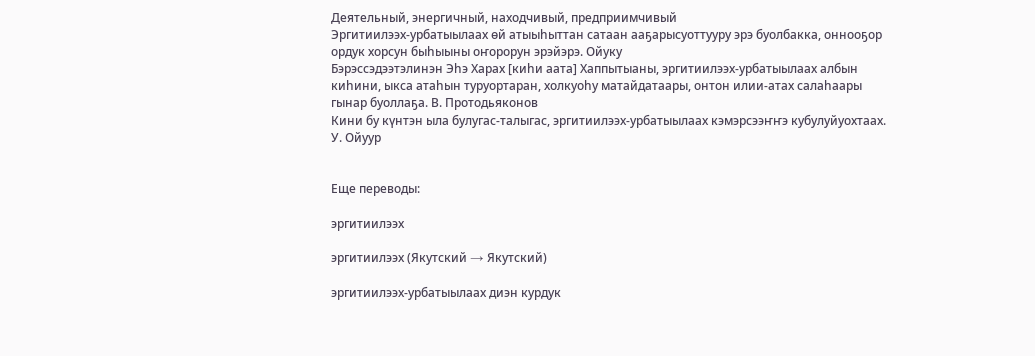Деятельный, энергичный, находчивый, предприимчивый
Эргитиилээх-урбатыылаах өй атыыһыттан сатаан ааҕарысуоттууру эрэ буолбакка, оннооҕор ордук хорсун быһыыны оҥорорун эрэйэрэ. Ойуку
Бэрэссэдээтэлинэн Эһэ Харах [киһи аата] Хаппытыаны, эргитиилээх-урбатыылаах албын киһини, ыкса атаһын туруортаран, холкуоһу матайдатаары, онтон илии-атах салаһаары гынар буоллаҕа. В. Протодьяконов
Кини бу күнтэн ыла булугас-талыгас, эргитиилээх-урбатыылаах кэмэрсээҥҥэ кубулуйуохтаах. У. Ойуур


Еще переводы:

эргитиилээх

эргитиилээх (Якутский → Якутский)

эргитиилээх-урбатыылаах диэн курдук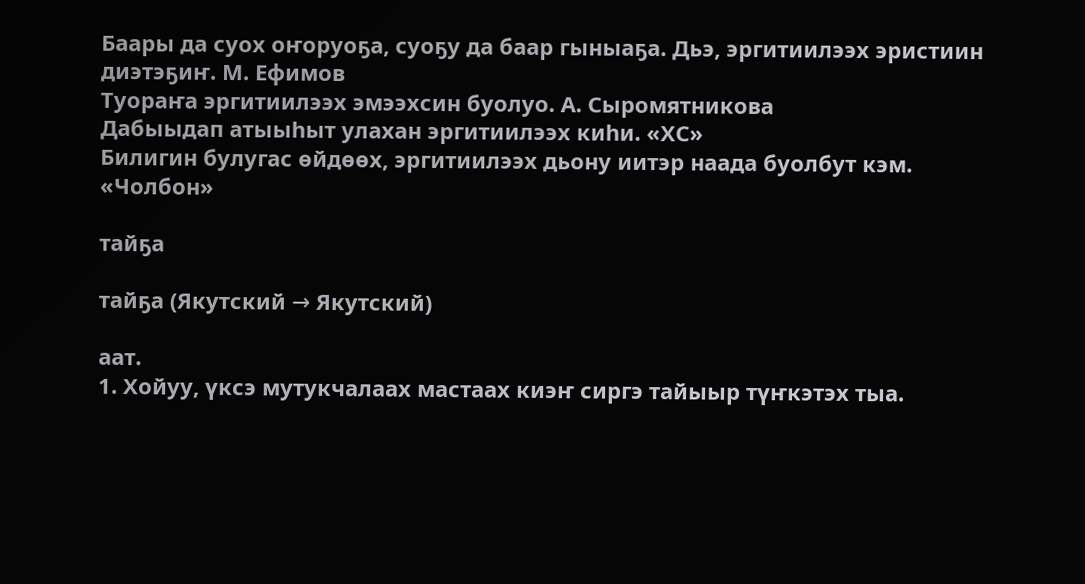Баары да суох оҥоруоҕа, суоҕу да баар гыныаҕа. Дьэ, эргитиилээх эристиин диэтэҕиҥ. М. Ефимов
Туораҥа эргитиилээх эмээхсин буолуо. А. Сыромятникова
Дабыыдап атыыһыт улахан эргитиилээх киһи. «ХС»
Билигин булугас өйдөөх, эргитиилээх дьону иитэр наада буолбут кэм. «Чолбон»

тайҕа

тайҕа (Якутский → Якутский)

аат.
1. Хойуу, үксэ мутукчалаах мастаах киэҥ сиргэ тайыыр түҥкэтэх тыа.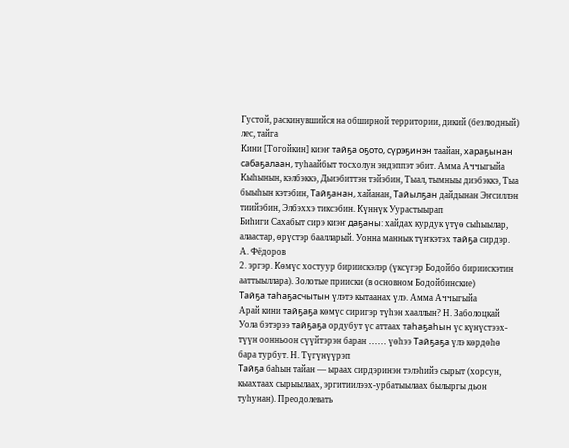Густой, раскинувшийся на обширной территории, дикий (безлюдный) лес, тайга
Кини [Тогойкин] киэҥ тайҕа оҕото, сүрэҕинэн таайан, хараҕынан сабаҕалаан, туһаайбыт тосхолун эндэппэт эбит. Амма Аччыгыйа
Кыһынын, кэлбэккэ, Дьиэбиттэн тэйэбин, Тыал, тымныы диэбэккэ, Тыа быыһын кэтэбин, Тайҕанан, хайанан, Тайылҕан дайдынан Эҥсиллэн тиийэбин, Элбэххэ тиксэбин. Күннүк Уурастыырап
Биһиги Сахабыт сирэ киэҥ даҕаны: хайдах курдук үтүө сыһыылар, алаастар, өрүстэр баалларый. Уонна маннык түҥкэтэх тайҕа сирдэр. А. Фёдоров
2. эргэр. Көмүс хостуур бириискэлэр (үксүгэр Бодойбо бириискэтин ааттыыллара). Золотые прииски (в основном Бодойбинские)
Тайҕа таһаҕасчытын үлэтэ кытаанах үлэ. Амма Аччыгыйа
Арай кини тайҕаҕа көмүс сиригэр түһэн хааллын? Н. Заболоцкай
Уола бэтэрээ тайҕаҕа ордубут үс аттаах таһаҕаһын үс күнүстээх-түүн оонньоон сүүйтэрэн баран …… үөһээ Тайҕаҕа үлэ көрдөһө бара турбут. Н. Түгүнүүрэп
Тайҕа баһын тайан — ыраах сирдэринэн тэлэһийэ сырыт (хорсун, кыахтаах сырыылаах, эргитиилээх-урбатыылаах былыргы дьон туһунан). Преодолевать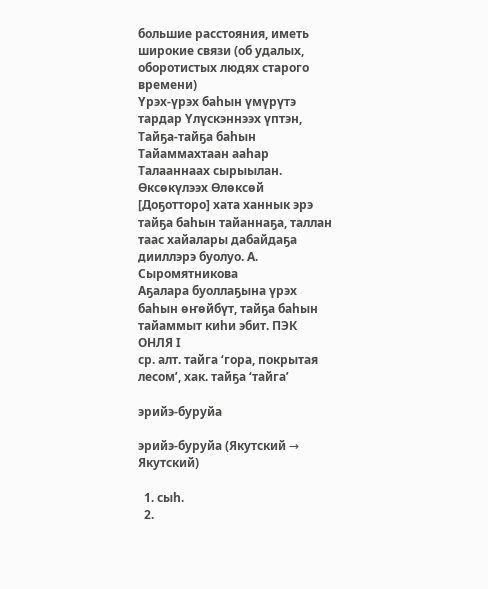большие расстояния, иметь широкие связи (об удалых, оборотистых людях старого времени)
Үрэх-үрэх баһын үмүрүтэ тардар Үлүскэннээх үптэн, Тайҕа-тайҕа баһын Тайаммахтаан ааһар Талааннаах сырыылан. Өксөкүлээх Өлөксөй
[Доҕотторо] хата ханнык эрэ тайҕа баһын тайаннаҕа, таллан таас хайалары дабайдаҕа дииллэрэ буолуо. А. Сыромятникова
Аҕалара буоллаҕына үрэх баһын өҥөйбүт, тайҕа баһын тайаммыт киһи эбит. ПЭК ОНЛЯ I
ср. алт. тайга ‘гора, покрытая лесом’, хак. тайҕа ‘тайга’

эрийэ-буруйа

эрийэ-буруйа (Якутский → Якутский)

  1. сыһ.
  2.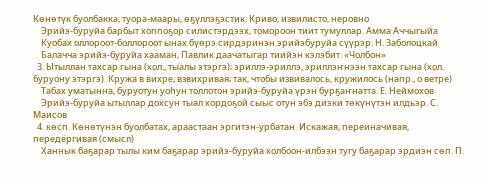Көнөтүк буолбакка, туора-маары, өҕүллэҕэстик. Криво, извилисто, неровно
    Эрийэ-буруйа барбыт хоппоҕор силистэрдээх, томороон тиит тумуллар. Амма Аччыгыйа
    Куобах оллороот-боллороот ынах бүөрэ сирдэринэн эрийэбуруйа сүүрэр. Н. Заболоцкай
    Балачча эрийэ-буруйа хааман, Павлик даачатыгар тиийэн кэлэбит. «Чолбон»
  3. Ытыллан тахсар гына (хол., тыалы этэргэ); эриллэ-эриллэ, эриллэҥнээн тахсар гына (хол. буруону этэргэ). Кружа в вихре, взвихривая; так, чтобы извивалось, кружилось (напр., о ветре)
    Табах уматынна, буруотун уоһун толлотон эрийэ-буруйа үрэн бурҕаҥнатта. Е. Неймохов
    Эрийэ-буруйа ытыллар дохсун тыал хордоҕой сыыс отун эбэ диэки төкүнүтэн илдьэр. С. Маисов
  4. көсп. Көнөтүнэн буолбатах, араастаан эргитэн-урбатан. Искажая, переиначивая, передёргивая (смысл)
    Ханнык баҕарар тылы ким баҕарар эрийэ-буруйа холбоон-илбээн тугу баҕарар эрдиэн сөп. П.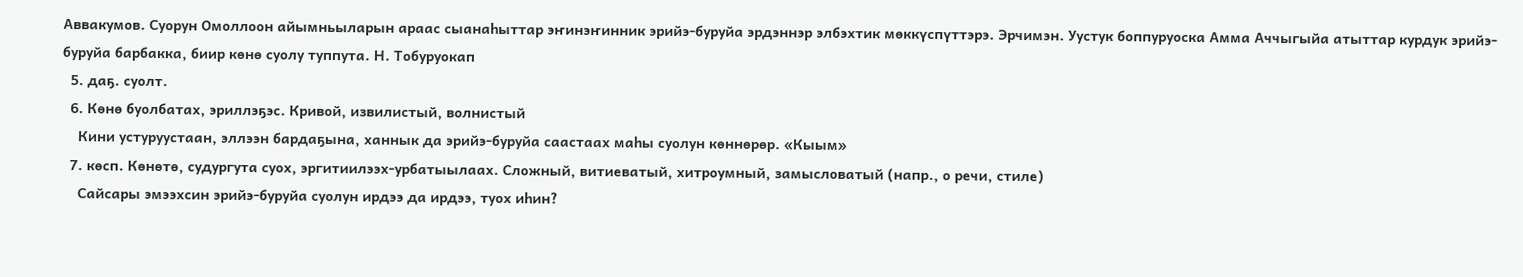Аввакумов. Суорун Омоллоон айымньыларын араас сыанаһыттар эҥинэҥинник эрийэ-буруйа эрдэннэр элбэхтик мөккүспүттэрэ. Эрчимэн. Уустук боппуруоска Амма Аччыгыйа атыттар курдук эрийэ-буруйа барбакка, биир көнө суолу туппута. Н. Тобуруокап
  5. даҕ. суолт.
  6. Көнө буолбатах, эриллэҕэс. Кривой, извилистый, волнистый
    Кини устуруустаан, эллээн бардаҕына, ханнык да эрийэ-буруйа саастаах маһы суолун көннөрөр. «Кыым»
  7. көсп. Көнөтө, судургута суох, эргитиилээх-урбатыылаах. Сложный, витиеватый, хитроумный, замысловатый (напр., о речи, стиле)
    Сайсары эмээхсин эрийэ-буруйа суолун ирдээ да ирдээ, туох иһин?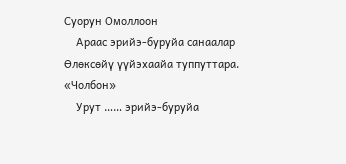Суорун Омоллоон
    Араас эрийэ-буруйа санаалар Өлөксөйү үүйэхаайа туппуттара. «Чолбон»
    Урут …… эрийэ-буруйа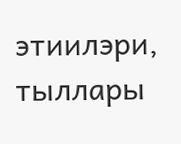этиилэри, тыллары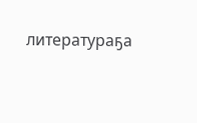литератураҕа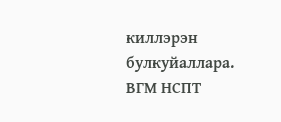киллэрэн булкуйаллара. ВГМ НСПТ